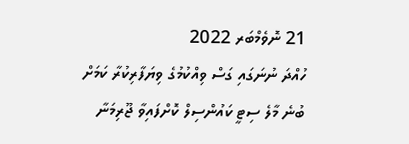21 ނޮވެމްބަރ 2022
ހުއްދަ ނުނަގައި ގަސް ވިއްކުމުގެ ވިޔަފާރިކުރާ ކަމަށް ބުނެ މާލެ ސިޓީ ކައުންސިލް ކޮށްފައިވާ ޖޫރިމަނާ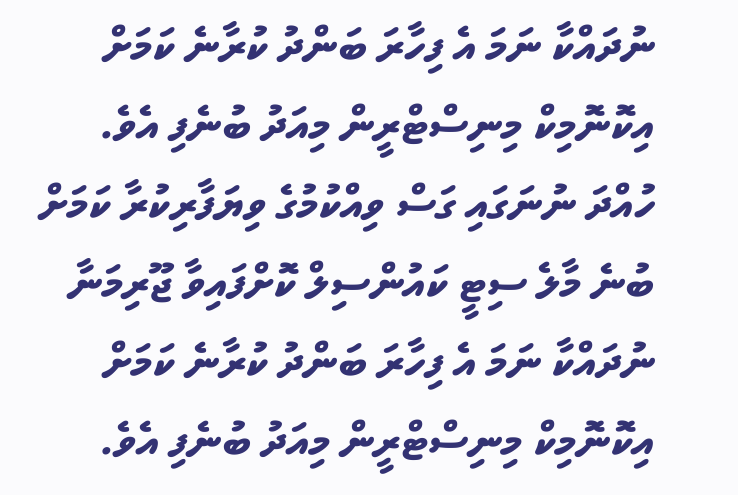ނުދައްކާ ނަމަ އެ ފިހާރަ ބަންދު ކުރާނެ ކަމަށް އިކޮނޮމިކް މިނިސްޓްރީން މިއަދު ބުނެފި އެވެ.
ހުއްދަ ނުނަގައި ގަސް ވިއްކުމުގެ ވިޔަފާރިކުރާ ކަމަށް ބުނެ މާލެ ސިޓީ ކައުންސިލް ކޮށްފައިވާ ޖޫރިމަނާ ނުދައްކާ ނަމަ އެ ފިހާރަ ބަންދު ކުރާނެ ކަމަށް އިކޮނޮމިކް މިނިސްޓްރީން މިއަދު ބުނެފި އެވެ.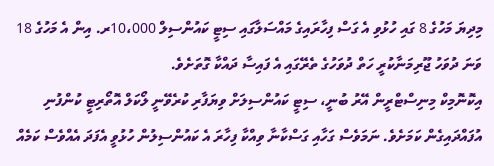މިދިޔަ މަހުގެ 8 ގައި ހުޅުވި އެ ގަސް ފިހާރައިގެ މައްސަލާގައި ސިޓީ ކައުންސިލް 10،000ރ. އިން އެ މަހުގެ 18 ވަނަ ދުވަހު ޖޫރިމަނާކުރީ ހަތް ދުވަހުގެ ތެރޭގައި އެ ފައިސާ ދައްކާ ގޮތަށެވެ.
އިކޮނޮމިކް މިނިސްޓްރީން އޭރު ބުނީ، ސިޓީ ކައުންސިލަށް ވިޔަފާރި ކުރެވޭނީ ލޯކަލް އޮތޯރިޓީ ކުންފުނި އުފައްދައިގެން ކަމަށެވެ. ނަމަވެސް ގަހާއި ގަސްކާނާ ވިއްކާ ފިހާރަ އެ ކައުންސިލުން ހުޅުވީ އެފަދަ އެއްވެސް ކަމެއް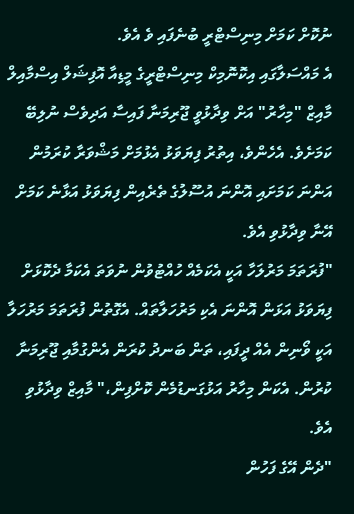ނުކޮށް ކަމަށް މިނިސްޓްރީ ބުނެފައި ވެ އެވެ.
އެ މައްސަލާގައި އިކޮނޮމިކް މިނިސްޓްރީގެ މީޑިއާ އޮފިޝަލް އިސްމާއިލް މާއިޒް "މިހާރު" އަށް ވިދާޅުވީ ޖޫރިމަނާ ފައިސާ އަދިވެސް ނުލިބޭ ކަމަށެވެ. އެހެންވެ، އިތުރު ފިޔަވަޅު އެޅުމަށް މަޝްވަރާ ކުރަމުން އަންނަ ކަމަށައި އޮންނަ އުސޫލުގެ ތެރެއިން ފިޔަވަޅު އަޅާނެ ކަމަށް އޭނާ ވިދާޅުވި އެވެ.
"ފުރަތަމަ މަރުލަހާ އަކީ އެކަމެއް ހުއްޓުވުން ނުވަތަ އެކަމާ ދެކޮޅަށް ފިޔަވަޅު އަޅަން އޮންނަ އެކި މަރުހަލާތައް. އެގޮތުން ފުރަތަމަ މަރުހަލާ އަކީ ވޯނިން އެއް ދީފައި، ތަން ބަނދު ކުރަން އެންގުމާއި ޖޫރިމަނާ ކުރުން. އެކަން މިހާރު އަޅުގަނޑުމެން ކޮށްފިން،" މާއިޒް ވިދާޅުވި އެވެ.
"ދެން އޭގެ ފަހުން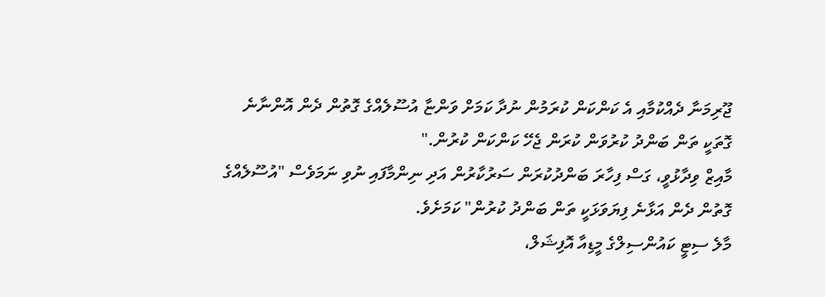ޖޫރިމަނާ ދެއްކުމާއި އެ ކަންކަން ކުރަމުން ނުދާ ކަމަށް ވަންޏާ އުސޫލެއްގެ ގޮތުން ދެން އޮންނާނެ ގޮތަކީ ތަން ބަންދު ކުރުވަން ކުރަން ޖެހޭ ކަންކަން ކުރުން."
މާއިޒް ވިދާޅުވީ، ގަސް ފިހާރަ ބަންދުކުރަން ސަރުކާރުން އަދި ނިންމާފައި ނުވި ނަމަވެސް "އުސޫލެއްގެ ގޮތުން ދެން އަޅާނެ ފިޔަވަޅަކީ ތަން ބަންދު ކުރުން" ކަމަށެވެ.
މާލެ ސިޓީ ކައުންސިލްގެ މީޑިއާ އޮފިޝަލް،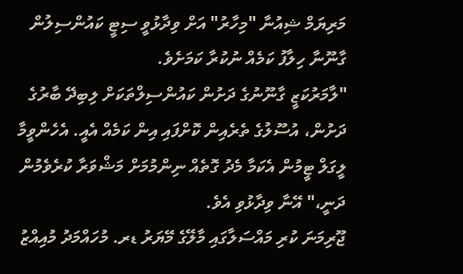މަރިޔަމް ޝިއުނާ "މިހާރު" އަށް ވިދާޅުވީ ސިޓީ ކައުންސިލުން ގާނޫނާ ހިލާފު ކަމެއް ނުކުރާ ކަމަށެވެ.
"ލާމަރުކަޒީ ގާނޫނުގެ ދަށުން ކައުންސިލްތަކަށް ލިބިދޭ ބާރުގެ ދަށުން، އުސޫލުގެ ތެރެއިން ކޮށްފައި އިން ކަމެއް އެއީ. އެހެންވީމާ ލީގަލް ޓީމުން އެކަމާ މެދު ގޮތެއް ނިންމުމަށް މަޝްވަރާ ކުރެވެމުން ދަނީ،" އޭނާ ވިދާޅުވި އެވެ.
ޖޫރިމަނަ ކުރި މައްސަލާގައި މާލޭގެ މޭޔަރު ޑރ. މުހައްމަދު މުއިއްޒު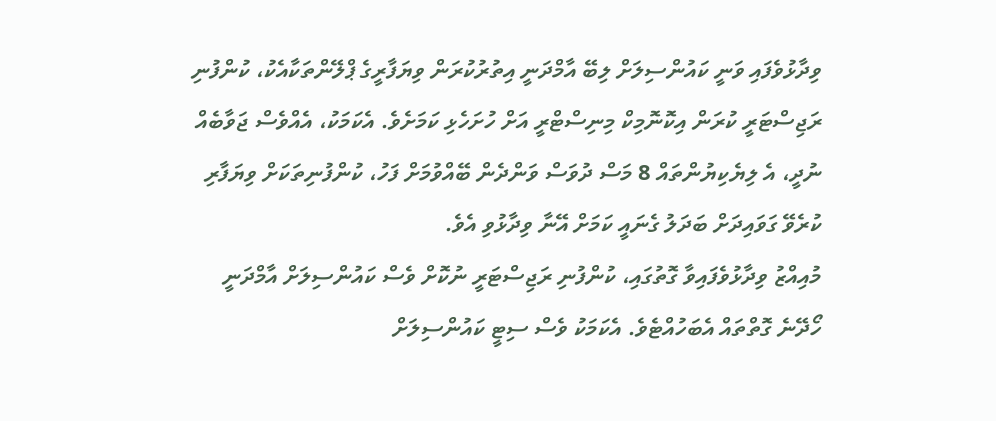ވިދާޅުވެފައި ވަނީ ކައުންސިލަށް ލިބޭ އާމްދަނީ އިތުރުކުރަން ވިޔަފާރީގެ ޕްލޭންތަކާއެކު، ކުންފުނި ރަޖިސްޓަރީ ކުރަން އިކޮނޮމިކް މިނިސްޓްރީ އަށް ހުށަހެޅި ކަމަށެވެ. އެކަމަކު، އެއްވެސް ޖަވާބެއް ނުދީ، އެ ލިޔެކިޔުންތައް 8 މަސް ދުވަސް ވަންދެން ބޭއްވުމަށް ފަހު، ކުންފުނިތަކަށް ވިޔަފާރި ކުރެވޭ ގަވައިދަށް ބަދަލު ގެނައީ ކަމަށް އޭނާ ވިދާޅުވި އެވެ.
މުއިއްޒު ވިދާޅުވެފައިވާ ގޮތުގައި، ކުންފުނި ރަޖިސްޓަރީ ނުކޮށް ވެސް ކައުންސިލަށް އާމްދަނީ ހޯދޭނެ ގޮތްތައް އެބަހުއްޓެވެ. އެކަމަކު ވެސް ސިޓީ ކައުންސިލަށް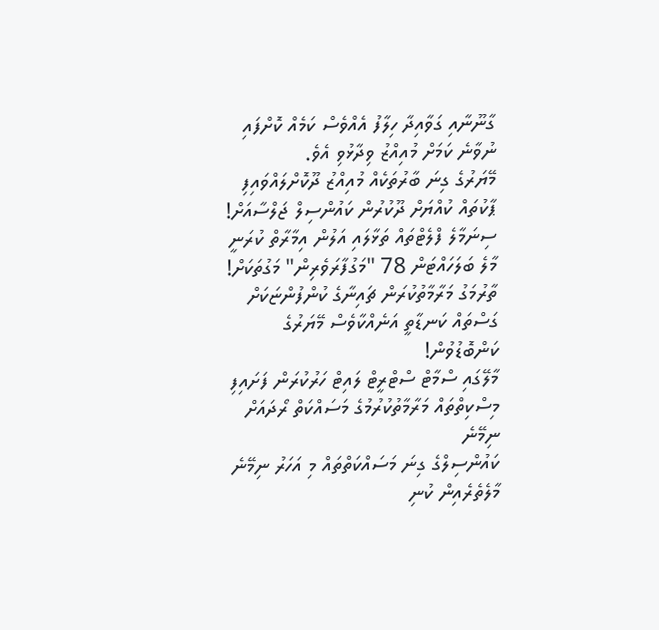ގާނޫނާއި ގަވާއިދާ ހިލާފު އެއްވެސް ކަމެއް ކޮށްފައި ނުވާނެ ކަމަށް މުއިއްޒު ވިދާޅުވި އެވެ.
މޭޔަރުގެ ގިނަ ބާރުތަކެއް މުއިއްޒު ދޫކޮށްލައްވައިފި
ޕާކުތައް ކުއްޔަށް ދޫކުރުން ކައުންސިލް ޖަލްސާއަށް!
ސިނަމާލެ ފްލެޓްތައް ތަޅާލައި އަލުން އިމާރާތް ކުރަނީ
މާލެ ބަލަހައްޓަން 78 "މަގުފާރަވެރިން" މަގުތަކަށް!
ތާރުމަގު މަރާމާތުކުރަން ޗައިނާގެ ކުންފުންޏަކަށް
ގަސްތައް ކަނޑާތީ އަނެއްކާވެސް މޭޔަރުގެ ކަންބޮޑުވުން!
މާލޭގައި ސްމާޓް ސްޓްރީޓް ލައިޓް ހަރުކުރަން ފަށައިފި
މިސްކިތްތައް މަރާމާތުކުރުމުގެ މަސައްކަތް ރޯދައަށް ނިމޭނެ
ކައުންސިލްގެ ގިނަ މަސައްކަތްތައް މި އަހަރު ނިމޭނެ
މާލެތެރެއިން ކުނި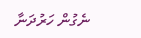ނެގުން ހަރުދަނާ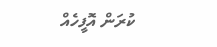ކުރަން އޮފީހެއް